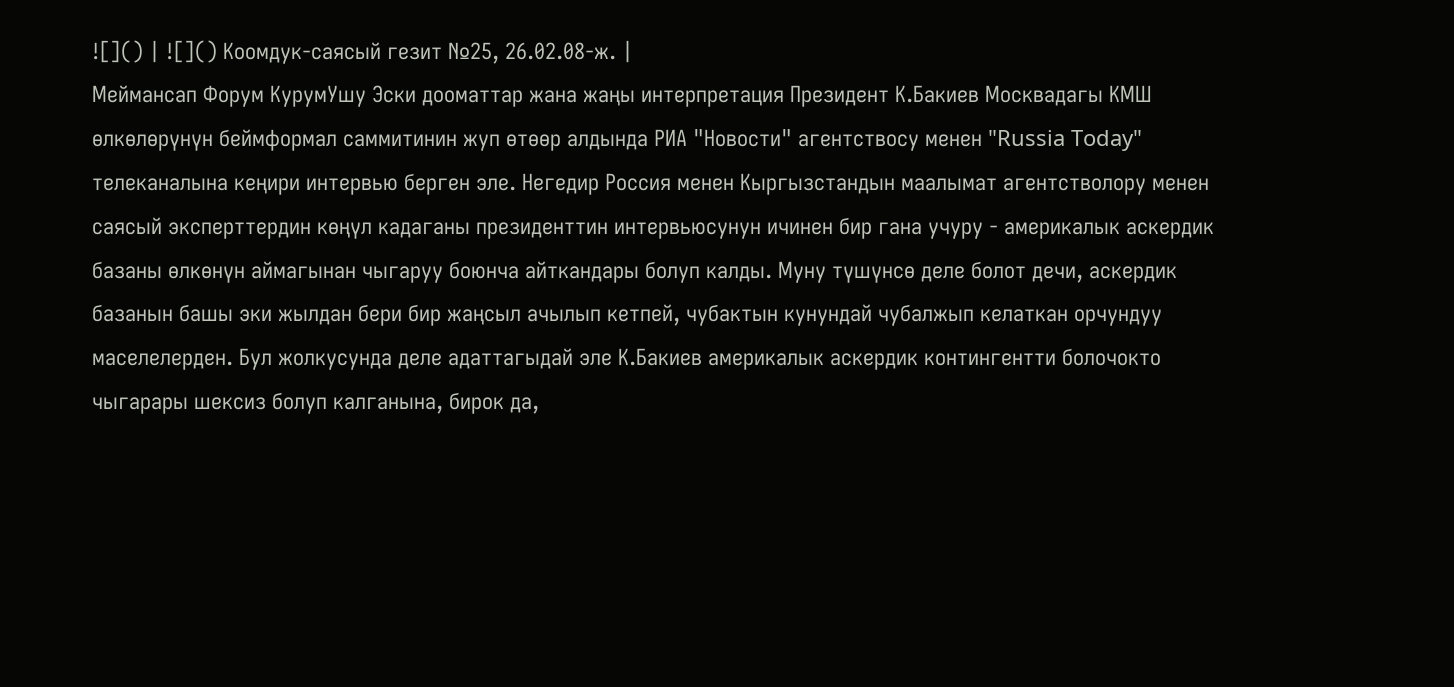![]() | ![]() Коомдук-саясый гезит №25, 26.02.08-ж. |
Меймансап Форум КурумУшу Эски дооматтар жана жаңы интерпретация Президент К.Бакиев Москвадагы КМШ өлкөлөрүнүн беймформал саммитинин жуп өтөөр алдында РИА "Новости" агентствосу менен "Russia Today" телеканалына кеңири интервью берген эле. Негедир Россия менен Кыргызстандын маалымат агентстволору менен саясый эксперттердин көңүл кадаганы президенттин интервьюсунун ичинен бир гана учуру - америкалык аскердик базаны өлкөнүн аймагынан чыгаруу боюнча айткандары болуп калды. Муну түшүнсө деле болот дечи, аскердик базанын башы эки жылдан бери бир жаңсыл ачылып кетпей, чубактын кунундай чубалжып келаткан орчундуу маселелерден. Бул жолкусунда деле адаттагыдай эле К.Бакиев америкалык аскердик контингентти болочокто чыгарары шексиз болуп калганына, бирок да,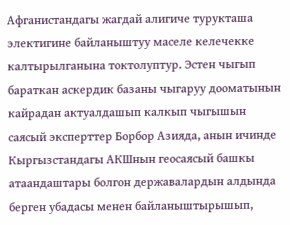Афганистандагы жагдай алигиче турукташа электигине байланыштуу маселе келечекке калтырылганына токтолуптур. Эстен чыгып бараткан аскердик базаны чыгаруу дооматынын кайрадан актуалдашып калкып чыгышын саясый эксперттер Борбор Азияда, анын ичинде Кыргызстандагы АКШнын геосаясый башкы атаандаштары болгон державалардын алдында берген убадасы менен байланыштырышып,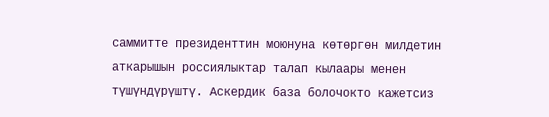саммитте президенттин моюнуна көтөргөн милдетин аткарышын россиялыктар талап кылаары менен түшүндүрүштү. Аскердик база болочокто кажетсиз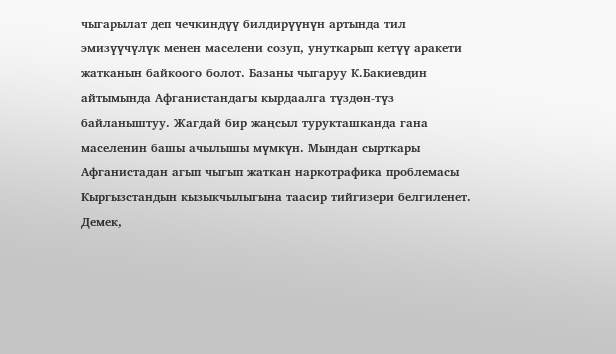чыгарылат деп чечкиндүү билдирүүнүн артында тил эмизүүчүлүк менен маселени созуп, унуткарып кетүү аракети жатканын байкоого болот. Базаны чыгаруу К.Бакиевдин айтымында Афганистандагы кырдаалга түздөн-түз байланыштуу. Жагдай бир жаңсыл турукташканда гана маселенин башы ачылышы мүмкүн. Мындан сырткары Афганистадан агып чыгып жаткан наркотрафика проблемасы Кыргызстандын кызыкчылыгына таасир тийгизери белгиленет. Демек,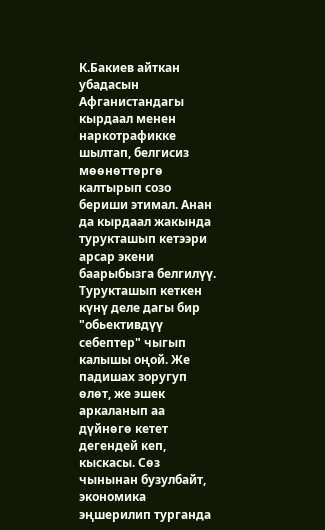К.Бакиев айткан убадасын Афганистандагы кырдаал менен наркотрафикке шылтап, белгисиз мөөнөттөргө калтырып созо бериши этимал. Анан да кырдаал жакында турукташып кетээри арсар экени баарыбызга белгилүү. Турукташып кеткен күнү деле дагы бир "обьективдүү себептер" чыгып калышы оңой. Же падишах зоругуп өлөт, же эшек аркаланып аа дүйнөгө кетет дегендей кеп, кыскасы. Сөз чынынан бузулбайт, экономика эңшерилип турганда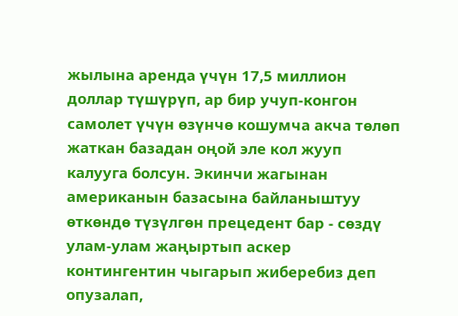жылына аренда үчүн 17,5 миллион доллар түшүрүп, ар бир учуп-конгон самолет үчүн өзүнчө кошумча акча төлөп жаткан базадан оңой эле кол жууп калууга болсун. Экинчи жагынан американын базасына байланыштуу өткөндө түзүлгөн прецедент бар - сөздү улам-улам жаңыртып аскер контингентин чыгарып жиберебиз деп опузалап,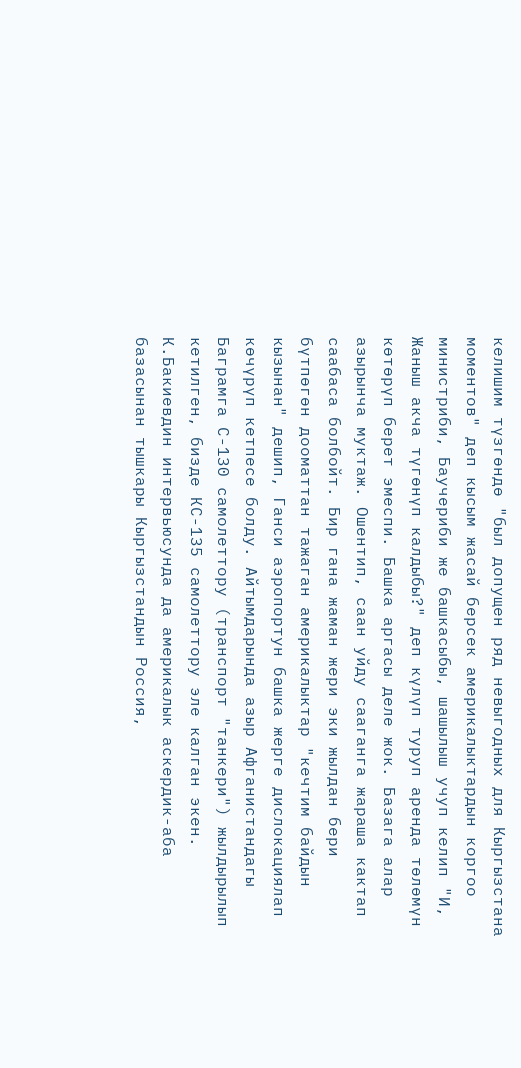келишим түзгөндө "был допущен ряд невыгодных для Кыргызстана моментов" деп кысым жасай берсек америкалыктардын коргоо министриби, Баучериби же башкасыбы, шашылыш учуп келип "И, Жаныш акча түгөнүп калдыбы?" деп күлүп туруп аренда төлөмүн көтөрүп берет эмеспи. Башка аргасы деле жок. Базага алар азырынча муктаж. Ошентип, саан уйду сааганга жараша кактап саабаса болбойт. Бир гана жаман жери эки жылдан бери бүтпөгөн дооматтан тажаган америкалыктар "кечтим байдын кызынан" дешип, Ганси аэропортун башка жерге дислокациялап көчүрүп кетпесе болду. Айтымдарында азыр Афганистандагы Баграмга С-130 самолеттору (транспорт "танкери") жылдырылып кетилген, бизде КС-135 самолеттору эле калган экен. К.Бакиевдин интервьюсунда да америкалык аскердик-аба базасынан тышкары Кыргызстандын Россия,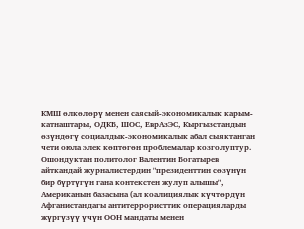КМШ өлкөлөрү менен саясый-экономикалык карым-катнаштары, ОДКБ, ШОС, ЕврАзЭС, Кыргызстандын өзүндөгү социалдык-экономикалык абал сыяктанган чети оюла элек көптөгөн проблемалар козголуптур. Ошондуктан политолог Валентин Богатырев айткандай журналистердин "президенттин сөзүнүн бир бүртүгүн гана контекстен жулуп алышы", Американын базасына (ал коалициялык күчтөрдүн Афганистандагы антитеррористтик операцияларды жүргүзүү үчүн ООН мандаты менен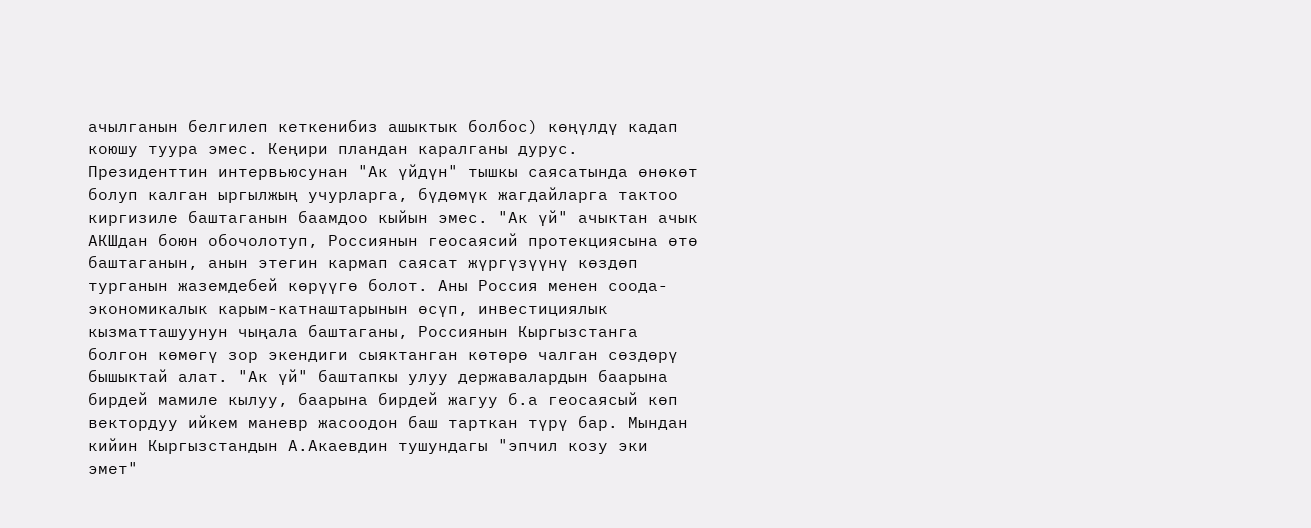ачылганын белгилеп кеткенибиз ашыктык болбос) көңүлдү кадап коюшу туура эмес. Кеңири пландан каралганы дурус. Президенттин интервьюсунан "Ак үйдүн" тышкы саясатында өнөкөт болуп калган ыргылжың учурларга, бүдөмүк жагдайларга тактоо киргизиле баштаганын баамдоо кыйын эмес. "Ак үй" ачыктан ачык АКШдан боюн обочолотуп, Россиянын геосаясий протекциясына өтө баштаганын, анын этегин кармап саясат жүргүзүүнү көздөп турганын жаземдебей көрүүгө болот. Аны Россия менен соода-экономикалык карым-катнаштарынын өсүп, инвестициялык кызматташуунун чыңала баштаганы, Россиянын Кыргызстанга болгон көмөгү зор экендиги сыяктанган көтөрө чалган сөздөрү бышыктай алат. "Ак үй" баштапкы улуу державалардын баарына бирдей мамиле кылуу, баарына бирдей жагуу б.а геосаясый көп вектордуу ийкем маневр жасоодон баш тарткан түрү бар. Мындан кийин Кыргызстандын А.Акаевдин тушундагы "эпчил козу эки эмет"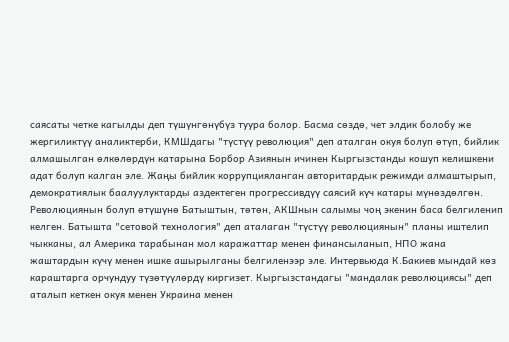саясаты четке кагылды деп түшүнгөнүбүз туура болор. Басма сөздө, чет элдик болобу же жергиликтүү аналиктерби, КМШдагы "түстүү революция" деп аталган окуя болуп өтүп, бийлик алмашылган өлкөлөрдүн катарына Борбор Азиянын ичинен Кыргызстанды кошуп келишкени адат болуп калган эле. Жаңы бийлик коррупцияланган авторитардык режимди алмаштырып, демократиялык баалуулуктарды аздектеген прогрессивдүү саясий күч катары мүнөздөлгөн. Революциянын болуп өтүшүнө Батыштын, төтөн, АКШнын салымы чоң экенин баса белгиленип келген. Батышта "сетовой технология" деп аталаган "түстүү революциянын" планы иштелип чыкканы, ал Америка тарабынан мол каражаттар менен финансыланып, НПО жана жаштардын күчү менен ишке ашырылганы белгиленээр эле. Интервьюда К.Бакиев мындай көз караштарга орчундуу түзөтүүлөрдү киргизет. Кыргызстандагы "мандалак революциясы" деп аталып кеткен окуя менен Украина менен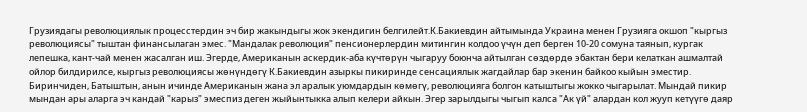Грузиядагы революциялык процесстердин эч бир жакындыгы жок экендигин белгилейт.К.Бакиевдин айтымында Украина менен Грузияга окшоп "кыргыз революциясы" тыштан финансылаган эмес. "Мандалак революция" пенсионерлердин митингин колдоо үчүн деп берген 10-20 сомуна таянып, кургак лепешка, кант-чай менен жасалган иш. Эгерде, Американын аскердик-аба күчтөрүн чыгаруу боюнча айтылган сөздөрдө эбактан бери келаткан ашмалтай ойлор билдирилсе, кыргыз революциясы жөнүндөгү К.Бакиевдин азыркы пикиринде сенсациялык жагдайлар бар экенин байкоо кыйын эместир. Биринчиден, Батыштын, анын ичинде Американын жана эл аралык уюмдардын көмөгү, революцияга болгон катыштыгы жокко чыгарылат. Мындай пикир мындан ары аларга эч кандай "карыз" эмеспиз деген жыйынтыкка алып келери айкын. Эгер зарылдыгы чыгып калса "Ак үй" алардан кол жууп кетүүгө даяр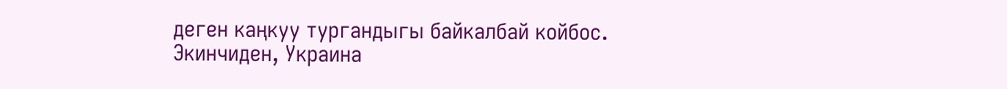деген каңкуу тургандыгы байкалбай койбос. Экинчиден, Украина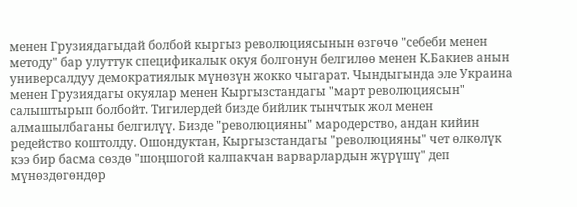менен Грузиядагыдай болбой кыргыз революциясынын өзгөчө "себеби менен методу" бар улуттук спецификалык окуя болгонун белгилөө менен К.Бакиев анын универсалдуу демократиялык мүнөзүн жокко чыгарат. Чындыгында эле Украина менен Грузиядагы окуялар менен Кыргызстандагы "март революциясын" салыштырып болбойт. Тигилердей бизде бийлик тынчтык жол менен алмашылбаганы белгилүү. Бизде "революцияны" мародерство, андан кийин редейство коштолду. Ошондуктан, Кыргызстандагы "революцияны" чет өлкөлүк кээ бир басма сөздө "шоңшогой калпакчан варварлардын жүрүшү" деп мүнөздөгөндөр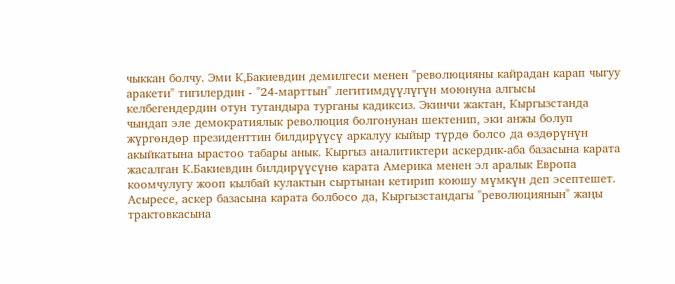чыккан болчу. Эми К,Бакиевдин демилгеси менен "революцияны кайрадан карап чыгуу аракети" тигилердин - "24-марттын" легитимдүүлүгүн моюнуна алгысы келбегендердин отун тутандыра турганы кадиксиз. Экинчи жактан, Кыргызстанда чындап эле демократиялык революция болгонунан шектенип, эки анжы болуп жүргөндөр президенттин билдирүүсү аркалуу кыйыр түрдө болсо да өздөрүнүн акыйкатына ырастоо табары анык. Кыргыз аналитиктери аскердик-аба базасына карата жасалган К.Бакиевдин билдирүүсүнө карата Америка менен эл аралык Европа коомчулугу жооп кылбай кулактын сыртынан кетирип коюшу мүмкүн деп эсептешет. Асыресе, аскер базасына карата болбосо да, Кыргызстандагы "революциянын" жаңы трактовкасына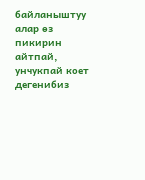байланыштуу алар өз пикирин айтпай, унчукпай коет дегенибиз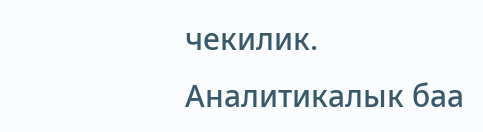чекилик. Аналитикалык баа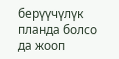берүүчүлүк планда болсо да жооп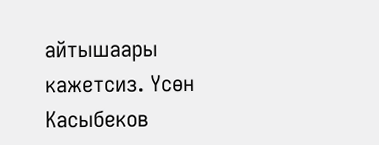айтышаары кажетсиз. Үсөн Касыбеков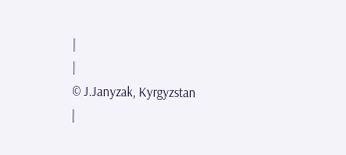|
|
© J.Janyzak, Kyrgyzstan
|